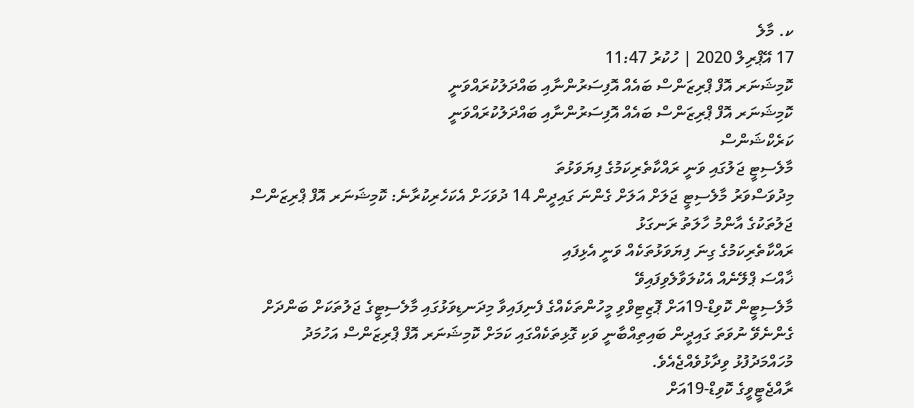ކ. މާލެ
17 އޭޕްރިލް 2020 | ހުކުރު 11:47
ކޮމިޝަނަރ އޮފް ޕްރިޒަންސް ބައެއް އޮފިސަރުންނާއި ބައްދަލުކުރައްވަނީ
ކޮމިޝަނަރ އޮފް ޕްރިޒަންސް ބައެއް އޮފިސަރުންނާއި ބައްދަލުކުރައްވަނީ
ކަރެކްޝަންސް
މާލެސިޓީ ޖަލުގައި ވަނީ ރައްކާތެރިކަމުގެ ފިޔަވަޅުތަ
މިދުވަސްވަރު މާލެސިޓީ ޖަލަށް އަލަށް ގެންނަ ގައިދީން 14 ދުވަހަށް އެކަހެރިކުރާނެ: ކޮމިޝަނަރ އޮފް ޕްރިޒަންސް
ޖަލުތަކުގެ އާންމު ހާލަތު ރަނގަޅު
ރައްކާތެރިކަމުގެ ގިނަ ފިޔަވަޅުތަކެއް ވަނީ އެޅިފައި
ޚާއްސަ ޕްލޭނެއް އެކުލަވާލެވިފައިވޭ
މާލެސިޓީން ކޮވިޑް-19އަށް ޕޮޒިޓިވްވި މީހުންތަކެއްގެ ފެނިފައިވާ މިދަނޑިވަޅުގައި މާލެސިޓީގެ ޖަލުތަކަށް ބަންދަށް ގެންނެވޭ ނުވަތަ ގައިދީން ބައިތިއްބާނީ ވަކި ގޮޅިތަކެއްގައި ކަމަށް ކޮމިޝަނަރ އޮފް ޕްރިޒަންސް އަހުމަދު މުހައްމަދުފުޅު ވިދާޅުވެއްޖެއެވެ.
ރާއްޖެޓީވީގެ ކޮވިޑް-19އަށް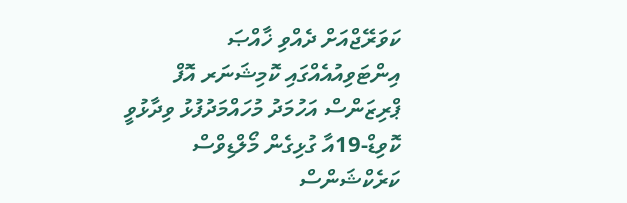ކަވަރޭޖްއަށް ދެއްވި ޚާއްޞަ އިންޓަވިއުއެއްގައި ކޮމިޝަނަރ އޮފް ޕްރިޒަންސް އަހުމަދު މުހައްމަދުފުޅު ވިދާޅުވީ ކޮވިޑް-19އާ ގުޅިގެން މޯލްޑިވްސް ކަރެކްޝަންސް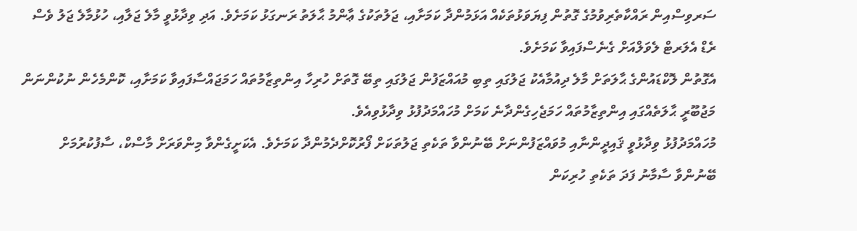ސަރވިސްއިން ރައްކާތެރިވުމުގެ ގޮތުން ފިޔަވަޅުތަކެއް އަޅަމުންދާ ކަމަށާއި، ޖަލުތަކުގެ ޢާންމު ޙާލަތު ރަނގަޅު ކަމަށެވެ. އަދި ވިދާޅުވީ މާލެ ޖަލާއި، ހުޅުމާލެ ޖަލު ވެސް ރެޑް އެލަރޓް ލެވަލްއަށް ގެނެސްފައިވާ ކަމަށެވެ.
އެގޮތުން ލޮކްޑައުންގެ ޙާލަތަށް މާލެ ދިއުމާއެކު ޖަލުގައި ތިބި މުއައްޒަފުން ޖަލުގައި ތިބޭ ގޮތަށް ހުރިހާ އިންތިޒާމުތައް ހަމަޖައްސާފައިވާ ކަމަށާއި، ކޮންމެހެން ނުކުންނަން މަޖުބޫރީ ޙާލަތެއްގައި އިންތިޒާމުތައް ހަމަޖެހިގެންދާނެ ކަމަށް މުހައްމަދުފުޅު ވިދާޅުވިއެވެ.
މުހައްމަދުފުޅު ވިދާޅުވީ ޤައިދީންނާއި މުވައްޒަފުންނަށް ބޭނުންވާ ތަކެތި ޖަލުތަކަށް ފޯރުކޮށްދެމުންދާ ކަމަށެވެ. އެކަށީގެންވާ މިންވަރަށް މާސްކް، ސާފުކުރުމަށް ބޭނުންވާ ސާމާނު ފަދަ ތަކެތި ހުރިކަން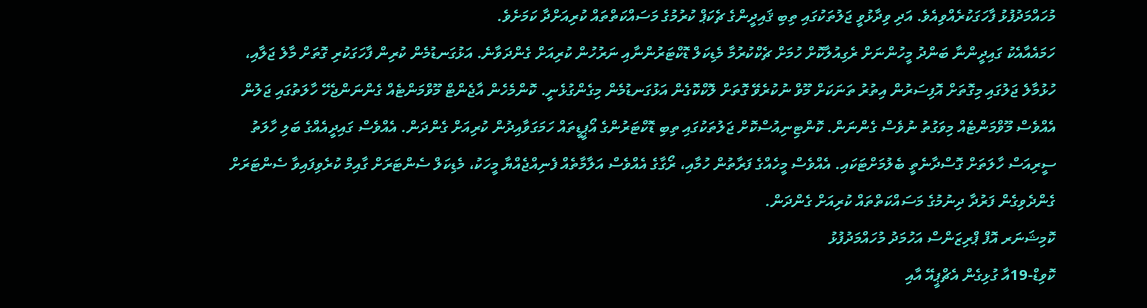މުހައްމަދުފުޅު ފާހަގަކުރެއްވިއެވެ. އަދި ވިދާޅުވީ ޖަލުތަކުގައި ތިބި ޤައިދީންގެ ޗެކަޕް ކުރުމުގެ މަސައްކަތްތައް ކުރިއަށްދާ ކަމަށެވެ.
ހަމައެއާއެކު ގައިދީންނާ ބަންދު މީހުންނަށް ރެގިއުލާކޮށް ހުމަށް ޗެކްކުރުމާ މެޑިކަލް ޑޮކްޓަރުންނާއި ނަރުހުން ކުރިއަށް ގެންދަވާނެ. އަޅުގަނޑުމެން ކުރިން ފާހަގަކުރި ގޮތަށް މާލެ ޖަލާއި، ހުޅުމާލެ ޖަލުގައި މިގޮތަށް އޮފިސަރުން އިތުރު ތަނަކަށް މޫވް ނުކުރެވޭ ގޮތަށް ލޮކްކޮގެން އަޅުގަނޑުމެން މިގެންގުޅެނީ. ކޮންމެހެން އާޖެންޓް މޫވްމަންޓެއް ގެންނަންޖެހޭ ހާލަތުގައި ޖަލުން އެއްވެސް މޫވްމަންޓެއް މިވަގުތު ނުވެސް ގެންނަން. ކޮންޓިނިއުސްކޮށް ޖަލުތަކުގައި ތިބި ޑޮކްޓަރުންގެ އޯޕީޑީތައް ހަމަގަވާއިދުން ކުރިއަށް ގެންދަން. އެއްވެސް ގައިދީއެއްގެ ބަލި ހާލަތު ސީރިއަސް ހާލަތަށް ގޮސްދާނެތީ ބެލުމަށްޓަކައި. އެއްވެސް މީހެއްގެ ފަރާތުން ހުމާއި، ރޯގާގެ އެއްވެސް އަލާމާތެއް ފެނިއްޖެއްޔާ މީހަކު، މެޑިކަލް ސެންޓަރަށް ގާއިމް ކުރެވިފައިވާ ސެންޓަރަށް ގެންދެވިގެން ފަރުދާ ދިނުމުގެ މަސައްކަތްތައް ކުރިއަށް ގެންދަން.
ކޮމިޝަނަރ އޮފް ޕްރިޒަންސް އަހުމަދު މުހައްމަދުފުޅު
ކޮވިޑް-19އާ ގުޅިގެން އެޗްޕީއޭ އާއި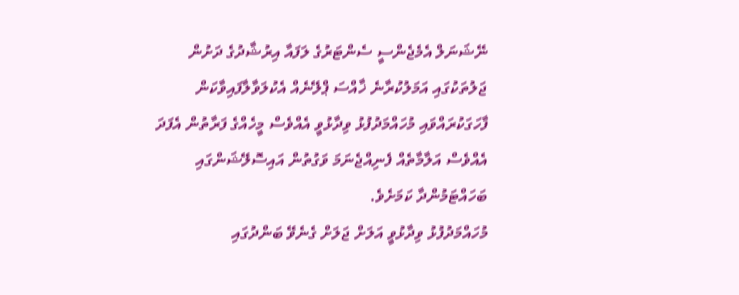ނޭޝަނަލް އެމެޖެންސީ ސެންޓަރުގެ ލަފައާ އިރުޝާދުގެ ދަށުން ޖަލުތަކުގައި އަމަލުކުރާނެ ޚާއްސަ ޕްލޭނެއް އެކުލަވާލާފައިވާކަން ފާހަގަކުރައްވައި މުހައްމަދުފުޅު ވިދާޅުވީ އެއްވެސް މީހެއްގެ ފަރާތުން އެފަދަ އެއްވެސް އަލާމާތެއް ފެނިއްޖެނަމަ ވަގުތުން އައިސޮލޭޝަންގައި ބަހައްޓަމުންދާ ކަމަށެވެ.
މުހައްމަދުފުޅު ވިދާޅުވީ އަލަށް ޖަލަށް ގެނެވޭ ބަންދުގައި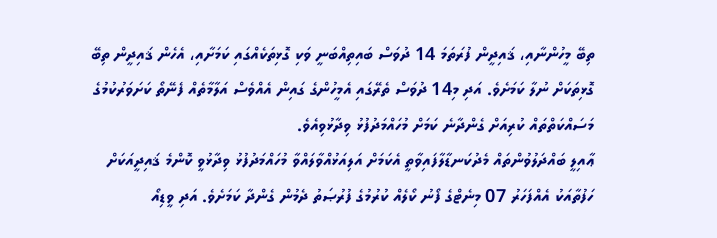ތިބޭ މީހުންނާއި، ޤައިދީން ފުރަތަމަ 14 ދުވަސް ބައިތިއްބަނީ ވަކި ގޮޅިތަކެއްގައި ކަމަށާއި، އެހެން ޤައިދީން ތިބޭ ގޮޅިތަކަށް ނުލާ ކަމަށެވެ. އަދި މި14 ދުވަސް ތެރޭގައި އެމީހުންގެ ގައިން އެއްވެސް އަލާމާތެއް ފެނޭތޯ ކަށަވަރުކުމުގެ މަސައްކަތްތައް ކުރިއަށް ގެންދާނެ ކަމަށް މުހައްމަދުފުޅު ވިދާޅުވިއެވެ.
ޢާއިލީ ބައްދަލުވުންތައް މެދުކަނޑާލާފައިވާތީ އެކަމަށް އަލިއަޅުއްވާލައްވާ މުހައްމަދުފުޅު ވިދާޅުވީ ކޮންމެ ޤައިދީއަކަށް ހަފުތާއަކު އެއްފަހަރު 07 މިނެޓްގެ ފޯނު ކޯލެއް ކުރުމުގެ ފުރުޞަތު ދެމުން ގެންދާ ކަމަށެވެ. އަދި ވީޑިއޯ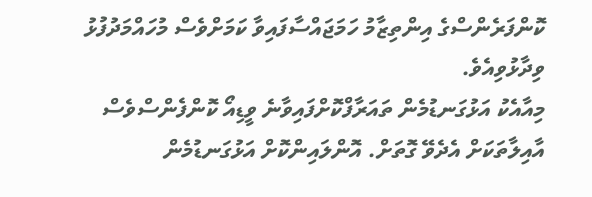ކޮންފަރެންސްގެ އިންތިޒާމު ހަމަޖައްސާފައިވާ ކަމަށްވެސް މުހައްމަދުފުޅު ވިދާޅުވިއެވެ.
މިއާއެކު އަޅުގަނޑުމެން ތައަރާފްކޮށްފައިވާނެ ވީޑިއޯ ކޮންފެންސްވެސް އާއިލާތަކަށް އެދެވޭ ގޮތަށް. އޮންލައިންކޮށް އަޅުގަނޑުމެން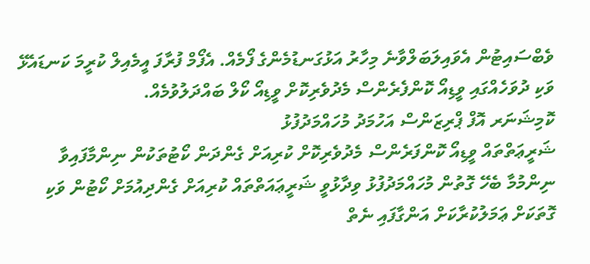ވެބްސައިޓުން އެވައިލަބަލްވާނެ މިހާރު އަޅުގަނޑުމެންގެ ފޯމެއް. އެފޯމް ފުރާފަ އީމެއިލް ކުރީމަ ކަނޑައެޅޭ ވަކި ދުވަހެއްގައި ވީޑިއޯ ކޮންފެރެންސް މެދުވެރިކޮށް ވީޑިއޯ ކޯލް ބައްދަލުވުމެއް.
ކޮމިޝަނަރ އޮފް ޕްރިޒަންސް އަހުމަދު މުހައްމަދުފުޅު
ޝަރީޢަތްތައް ވީޑިއޯ ކޮންފަރެންސް މެދުވެރިކޮށް ކުރިއަށް ގެންދަން ކޯޓުތަކުން ނިންމާފައިވާ ނިންމުމާ ބެހޭ ގޮތުން މުހައްމަދުފުޅު ވިދާޅުވީ ޝަރީޢައަތްތައް ކުރިއަށް ގެންދިއުމަށް ކޯޓުން ވަކި ގޮތަކަށް ޢަމަލުކުރާކަށް އަންގާފައި ނެތް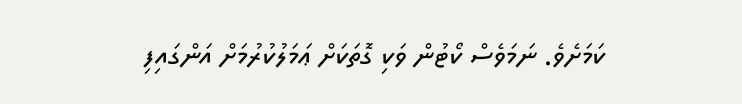ކަމަށެވެ. ނަމަވެސް ކޯޓުން ވަކި ގޮތަކަށް ޢަމަލުކުރުމަށް އަންގައިފި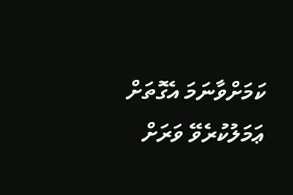ކަމަށްވާނަމަ އެގޮތަށް ޢަމަލުކުރެވޭ ވަރަށް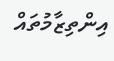އިންތިޒާމުތައް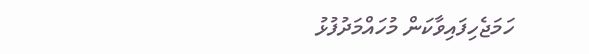ހަމަޖެހިފައިވާކަން މުހައްމަދުފުޅު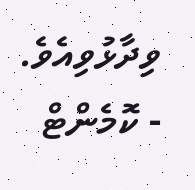ވިދާޅުވިއެވެ.
- ކޮމެންޓް